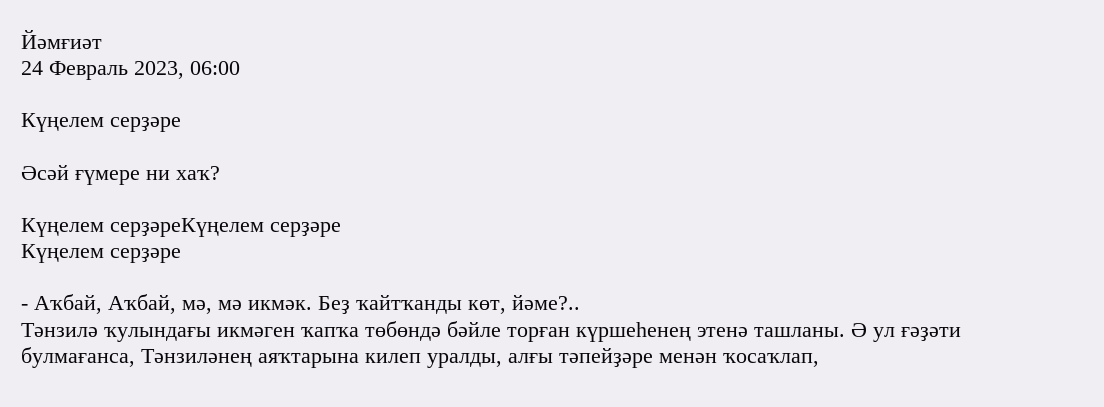Йәмғиәт
24 Февраль 2023, 06:00

Күңелем серҙәре

Әсәй ғүмере ни хаҡ?

Күңелем серҙәреКүңелем серҙәре
Күңелем серҙәре

- Аҡбай, Аҡбай, мә, мә икмәк. Беҙ ҡайтҡанды көт, йәме?..
Тәнзилә ҡулындағы икмәген ҡапҡа төбөндә бәйле торған күршеһенең этенә ташланы. Ә ул ғәҙәти булмағанса, Тәнзиләнең аяҡтарына килеп уралды, алғы тәпейҙәре менән ҡосаҡлап,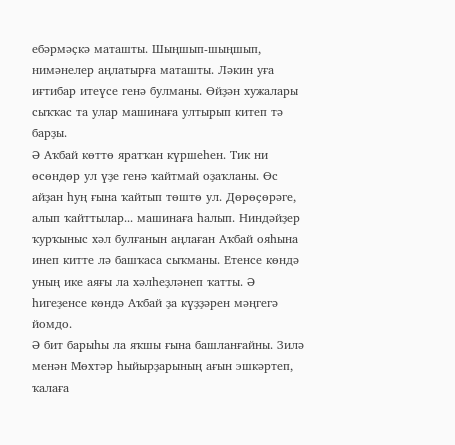ебәрмәҫкә маташты. Шыңшып-шыңшып, нимәнелер аңлатырға маташты. Ләкин уға иғтибар итеүсе генә булманы. Өйҙән хужалары сыҡҡас та улар машинаға ултырып китеп тә барҙы.
Ә Аҡбай көттө яратҡан күршеһен. Тик ни өсөндөр ул үҙе генә ҡайтмай оҙаҡланы. Өс айҙан һуң ғына ҡайтып төштө ул. Дөрөҫөрәге, алып ҡайттылар... машинаға һалып. Ниндәйҙер ҡурҡыныс хәл булғанын аңлаған Аҡбай ояһына инеп китте лә башҡаса сыҡманы. Етенсе көндә уның ике аяғы ла хәлһеҙләнеп ҡатты. Ә һигеҙенсе көндә Аҡбай ҙа күҙҙәрен мәңгегә йомдо.
Ә бит барыһы ла яҡшы ғына башланғайны. Зилә менән Мөхтәр һыйырҙарының ағын эшкәртеп, ҡалаға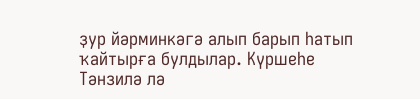ҙур йәрминкәгә алып барып һатып ҡайтырға булдылар. Күршеһе Тәнзилә лә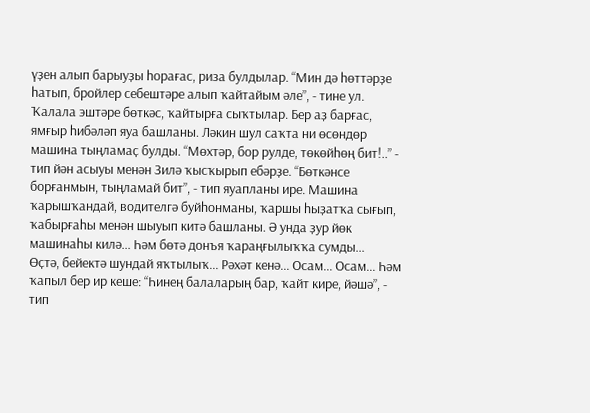үҙен алып барыуҙы һорағас, риза булдылар. “Мин дә һөттәрҙе һатып, бройлер себештәре алып ҡайтайым әле”, - тине ул. Ҡалала эштәре бөткәс, ҡайтырға сыҡтылар. Бер аҙ барғас, ямғыр һибәләп яуа башланы. Ләкин шул саҡта ни өсөндөр машина тыңламаҫ булды. “Мөхтәр, бор рулде, төкөйһөң бит!..” - тип йән асыуы менән Зилә ҡысҡырып ебәрҙе. “Бөткәнсе борғанмын, тыңламай бит”, - тип яуапланы ире. Машина ҡарышҡандай, водителгә буйһонманы, ҡаршы һыҙатҡа сығып, ҡабырғаһы менән шыуып китә башланы. Ә унда ҙур йөк машинаһы килә... Һәм бөтә донъя ҡараңғылыҡҡа сумды...
Өҫтә, бейектә шундай яҡтылыҡ... Рәхәт кенә... Осам... Осам... Һәм ҡапыл бер ир кеше: “Һинең балаларың бар, ҡайт кире, йәшә”, - тип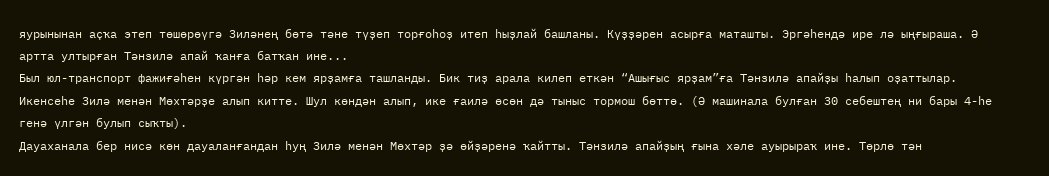яурынынан аҫҡа этеп төшөрөүгә Зиләнең бөтә тәне түҙеп торғоһоҙ итеп һыҙлай башланы. Күҙҙәрен асырға маташты. Эргәһендә ире лә ыңғыраша. Ә артта ултырған Тәнзилә апай ҡанға батҡан ине...
Был юл-транспорт фажиғәһен күргән һәр кем ярҙамға ташланды. Бик тиҙ арала килеп еткән “Ашығыс ярҙам”ға Тәнзилә апайҙы һалып оҙаттылар. Икенсеһе Зилә менән Мөхтәрҙе алып китте. Шул көндән алып, ике ғаилә өсөн дә тыныс тормош бөттө. (Ә машинала булған 30 себештең ни бары 4-һе генә үлгән булып сыҡты).
Дауаханала бер нисә көн дауаланғандан һуң Зилә менән Мөхтәр ҙә өйҙәренә ҡайтты. Тәнзилә апайҙың ғына хәле ауырыраҡ ине. Төрлө тән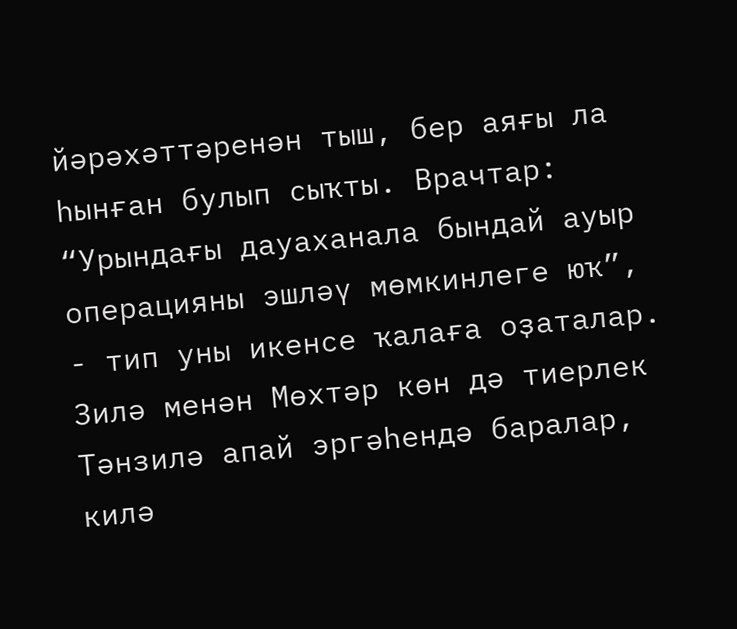йәрәхәттәренән тыш, бер аяғы ла һынған булып сыҡты. Врачтар: “Урындағы дауаханала бындай ауыр операцияны эшләү мөмкинлеге юҡ”, - тип уны икенсе ҡалаға оҙаталар. Зилә менән Мөхтәр көн дә тиерлек Тәнзилә апай эргәһендә баралар, килә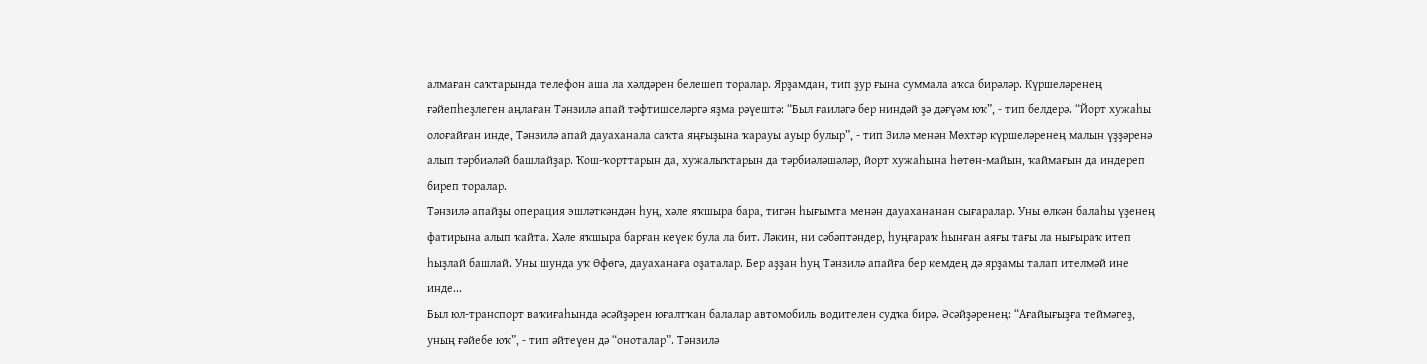алмаған саҡтарында телефон аша ла хәлдәрен белешеп торалар. Ярҙамдан, тип ҙур ғына суммала аҡса бирәләр. Күршеләренең ғәйепһеҙлеген аңлаған Тәнзилә апай тәфтишселәргә яҙма рәүештә: “Был ғаиләгә бер ниндәй ҙә дәғүәм юҡ”, - тип белдерә. “Йорт хужаһы олоғайған инде, Тәнзилә апай дауаханала саҡта яңғыҙына ҡарауы ауыр булыр”, - тип Зилә менән Мөхтәр күршеләренең малын үҙҙәренә алып тәрбиәләй башлайҙар. Ҡош-ҡорттарын да, хужалыҡтарын да тәрбиәләшәләр, йорт хужаһына һөтөн-майын, ҡаймағын да индереп биреп торалар.
Тәнзилә апайҙы операция эшләткәндән һуң, хәле яҡшыра бара, тигән һығымта менән дауахананан сығаралар. Уны өлкән балаһы үҙенең фатирына алып ҡайта. Хәле яҡшыра барған кеүек була ла бит. Ләкин, ни сәбәптәндер, һуңғараҡ һынған аяғы тағы ла нығыраҡ итеп һыҙлай башлай. Уны шунда уҡ Өфөгә, дауаханаға оҙаталар. Бер аҙҙан һуң Тәнзилә апайға бер кемдең дә ярҙамы талап ителмәй ине инде...
Был юл-транспорт ваҡиғаһында әсәйҙәрен юғалтҡан балалар автомобиль водителен судҡа бирә. Әсәйҙәренең: “Ағайығыҙға теймәгеҙ, уның ғәйебе юҡ”, - тип әйтеүен дә “оноталар”. Тәнзилә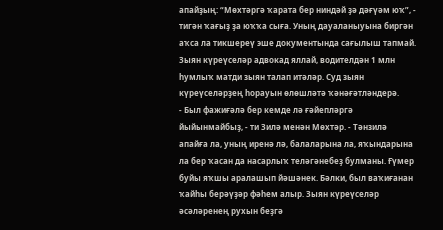апайҙың: “Мөхтәргә ҡарата бер ниндәй ҙә дәғүәм юҡ”, - тигән ҡағыҙ ҙа юҡҡа сыға. Уның дауаланыуына биргән аҡса ла тикшереү эше документында сағылыш тапмай. Зыян күреүселәр адвокад яллай, водителдән 1 млн һумлыҡ матди зыян талап итәләр. Суд зыян күреүселәрҙең һорауын өлөшләтә ҡәнәғәтләндерә.
- Был фажиғәлә бер кемде лә ғәйепләргә йыйынмайбыҙ, - ти Зилә менән Мөхтәр. - Тәнзилә апайға ла, уның иренә лә, балаларына ла, яҡындарына ла бер ҡасан да насарлыҡ теләгәнебеҙ булманы. Ғүмер буйы яҡшы аралашып йәшәнек. Бәлки, был ваҡиғанан ҡайһы берәүҙәр фәһем алыр. Зыян күреүселәр әсәләренең рухын беҙгә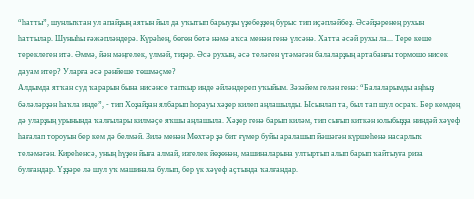“һатты”, шунлыҡтан ул апайҙың аятын йыл да уҡытып барыуҙы үҙебеҙҙең бурыс тип иҫәпләйбеҙ. Әсәйҙәренең рухын һаттылар. Шуныһы ғәжәпләндерә. Күрәһең, бөгөн бөтә нәмә аҡса менән генә үлсәнә. Хатта әсәй рухы ла... Тере кеше тереклеген итә. Әммә, йән мәңгелек, үлмәй, тиҙәр. Әсә рухын, әсә теләген үтәмәгән балаларҙың артабанғы тормошо нисек дауам итер? Уларға әсә рәнйеше төшмәҫме?
Алдымда ятҡан суд ҡарарын бына нисәнсе тапҡыр инде әйләндереп уҡыйым. Зәзәйем гелән генә: “Балаларымды аңһыҙ бәләләрҙән һаҡла инде”, - тип Хоҙайҙан ялбарып һорауы хәҙер килеп аңлашылды. Ысынлап та, был тап шул осраҡ. Бер кемдең дә уларҙың урынында ҡалғылары килмәҫе яҡшы аңлашыла. Хәҙер генә барып киләм, тип сығып киткән юлыбыҙҙа ниндәй хәүеф һағалап тороуын бер кем дә белмәй. Зилә менән Мөхтәр ҙә бит ғүмер буйы аралашып йәшәгән күршеһенә насарлыҡ теләмәгән. Киреһенсә, уның һүҙен йыға алмай, изгелек йөҙөнән, машиналарына ултыртып алып барып ҡайтыуға риза булғандар. Үҙҙәре лә шул уҡ машинала булып, бер үк хәүеф аҫтында ҡалғандар.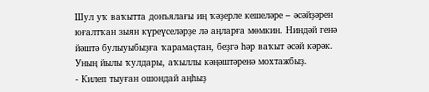Шул уҡ ваҡытта донъялағы иң ҡәҙерле кешеләре – әсәйҙәрен юғалтҡан зыян күреүселәрҙе лә аңларға мөмкин. Ниндәй генә йәштә булыуыбыҙға ҡарамаҫтан, беҙгә һәр ваҡыт әсәй кәрәк. Уның йылы ҡулдары, аҡыллы кәңәштәренә мохтажбыҙ.
- Килеп тыуған ошондай аңһыҙ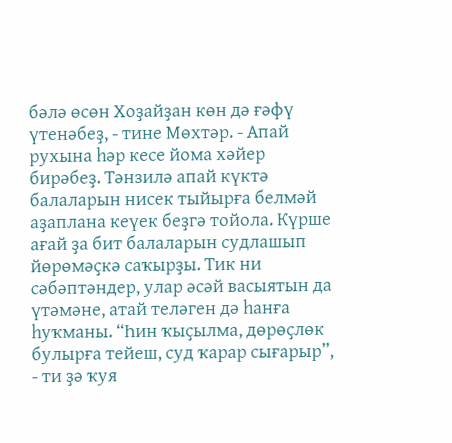бәлә өсөн Хоҙайҙан көн дә ғәфү үтенәбеҙ, - тине Мөхтәр. - Апай рухына һәр кесе йома хәйер бирәбеҙ. Тәнзилә апай күктә балаларын нисек тыйырға белмәй аҙаплана кеүек беҙгә тойола. Күрше ағай ҙа бит балаларын судлашып йөрөмәҫкә саҡырҙы. Тик ни сәбәптәндер, улар әсәй васыятын да үтәмәне, атай теләген дә һанға һуҡманы. “Һин ҡыҫылма, дөрөҫлөк булырға тейеш, суд ҡарар сығарыр”, - ти ҙә ҡуя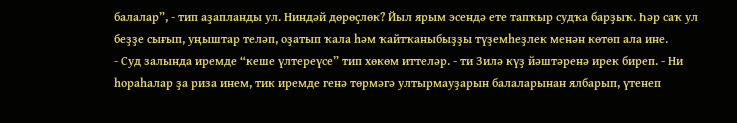балалар”, - тип аҙапланды ул. Ниндәй дөрөҫлөк? Йыл ярым эсендә ете тапҡыр судҡа барҙыҡ. Һәр саҡ ул беҙҙе сығып, уңыштар теләп, оҙатып ҡала һәм ҡайтҡаныбыҙҙы түҙемһеҙлек менән көтөп ала ине.
- Суд залында иремде “кеше үлтереүсе” тип хөкөм иттеләр. - ти Зилә күҙ йәштәренә ирек биреп. - Ни һораһалар ҙа риза инем, тик иремде генә төрмәгә ултырмауҙарын балаларынан ялбарып, үтенеп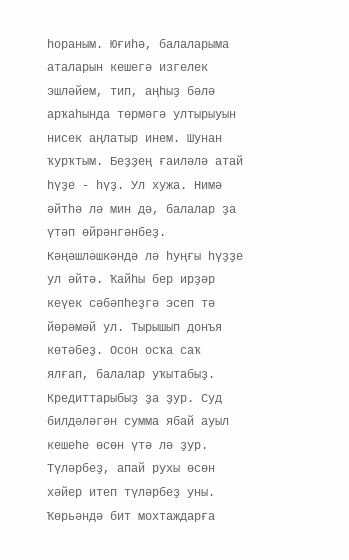һораным. Юғиһә, балаларыма аталарын кешегә изгелек эшләйем, тип, аңһыҙ бәлә арҡаһында төрмәгә ултырыуын нисек аңлатыр инем. Шунан ҡурҡтым. Беҙҙең ғаиләлә атай һүҙе - һүҙ. Ул хужа. Нимә әйтһә лә мин дә, балалар ҙа үтәп өйрәнгәнбеҙ. Кәңәшләшкәндә лә һуңғы һүҙҙе ул әйтә. Ҡайһы бер ирҙәр кеүек сәбәпһеҙгә эсеп тә йөрәмәй ул. Тырышып донъя көтәбеҙ. Осон осҡа саҡ ялғап, балалар уҡытабыҙ. Кредиттарыбыҙ ҙа ҙур. Суд билдәләгән сумма ябай ауыл кешеһе өсөн үтә лә ҙур. Түләрбеҙ, апай рухы өсөн хәйер итеп түләрбеҙ уны. Ҡөрьәндә бит мохтаждарға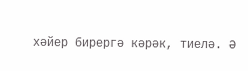хәйер бирергә кәрәк, тиелә. Ә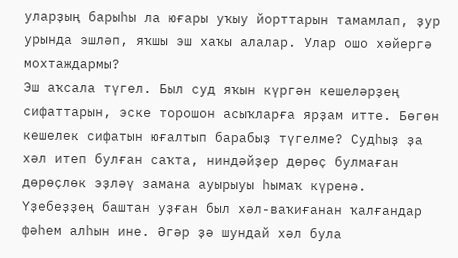уларҙың барыһы ла юғары уҡыу йорттарын тамамлап, ҙур урында эшләп, яҡшы эш хаҡы алалар. Улар ошо хәйергә мохтаждармы?
Эш аҡсала түгел. Был суд яҡын күргән кешеләрҙең сифаттарын, эске торошон асыҡларға ярҙам итте. Бөгөн кешелек сифатын юғалтып барабыҙ түгелме? Судһыҙ ҙа хәл итеп булған саҡта, ниндәйҙер дөрөҫ булмаған дөрөҫлөк эҙләү замана ауырыуы һымаҡ күренә. Үҙебеҙҙең баштан уҙған был хәл-ваҡиғанан ҡалғандар фәһем алһын ине. Әгәр ҙә шундай хәл була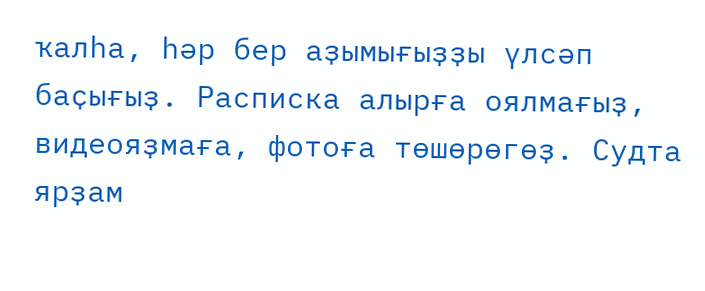ҡалһа, һәр бер аҙымығыҙҙы үлсәп баҫығыҙ. Расписка алырға оялмағыҙ, видеояҙмаға, фотоға төшөрөгөҙ. Судта ярҙам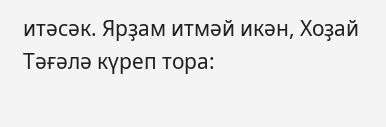итәсәк. Ярҙам итмәй икән, Хоҙай Тәғәлә күреп тора: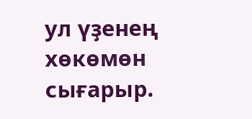ул үҙенең хөкөмөн сығарыр.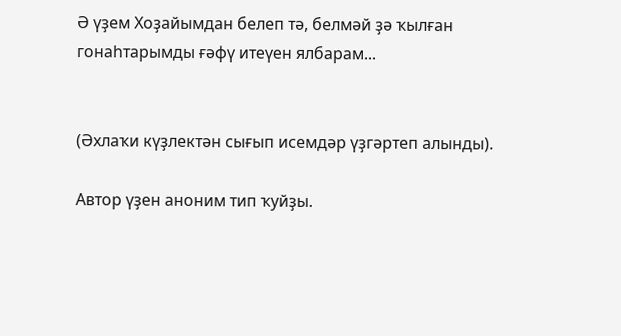Ә үҙем Хоҙайымдан белеп тә, белмәй ҙә ҡылған гонаһтарымды ғәфү итеүен ялбарам...


(Әхлаҡи күҙлектән сығып исемдәр үҙгәртеп алынды).

Автор үҙен аноним тип ҡуйҙы.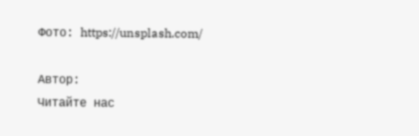Фото: https://unsplash.com/

Автор:
Читайте нас